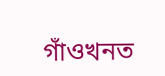গাঁওখনত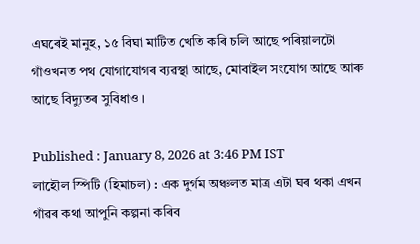এঘৰেই মানুহ, ১৫ বিঘা মাটিত খেতি কৰি চলি আছে পৰিয়ালটো
গাঁওখনত পথ যোগাযোগৰ ব্যৱস্থা আছে, মোবাইল সংযোগ আছে আৰু আছে বিদ্যুতৰ সুবিধাও ।

Published : January 8, 2026 at 3:46 PM IST
লাহৌল স্পিটি (হিমাচল) : এক দুৰ্গম অঞ্চলত মাত্ৰ এটা ঘৰ থকা এখন গাঁৱৰ কথা আপুনি কল্পনা কৰিব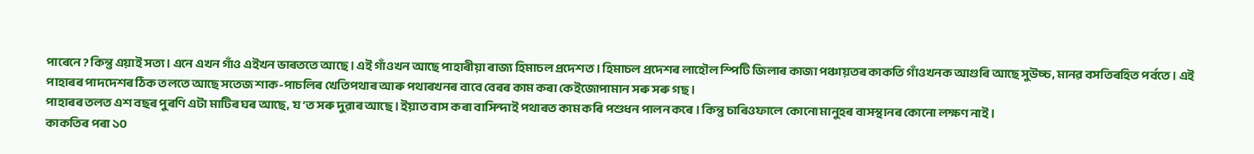পাৰেনে ? কিন্তু এয়াই সত্য । এনে এখন গাঁও এইখন ভাৰততে আছে । এই গাঁওখন আছে পাহাৰীয়া ৰাজ্য হিমাচল প্ৰদেশত । হিমাচল প্ৰদেশৰ লাহৌল স্পিটি জিলাৰ কাজা পঞ্চায়তৰ কাকতি গাঁওখনক আগুৰি আছে সুউচ্চ, মানৱ বসতিৰহিত পৰ্বতে । এই পাহাৰৰ পাদদেশৰ ঠিক তলতে আছে সতেজ শাক-পাচলিৰ খেতিপথাৰ আৰু পথাৰখনৰ বাবে বেৰৰ কাম কৰা কেইজোপামান সৰু সৰু গছ ।
পাহাৰৰ তলত এশ বছৰ পুৰণি এটা মাটিৰ ঘৰ আছে, য’ত সৰু দুৱাৰ আছে । ইয়াত বাস কৰা বাসিন্দাই পথাৰত কাম কৰি পশুধন পালন কৰে । কিন্তু চাৰিওফালে কোনো মানুহৰ বাসস্থানৰ কোনো লক্ষণ নাই ।
কাকতিৰ পৰা ১০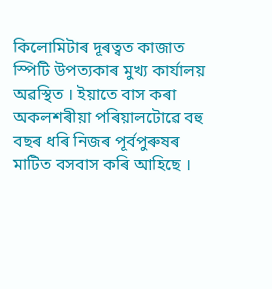কিলোমিটাৰ দূৰত্বত কাজাত স্পিটি উপত্যকাৰ মুখ্য কাৰ্যালয় অৱস্থিত । ইয়াতে বাস কৰা অকলশৰীয়া পৰিয়ালটোৱে বহু বছৰ ধৰি নিজৰ পূৰ্বপুৰুষৰ মাটিত বসবাস কৰি আহিছে ।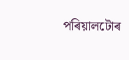পৰিয়ালটোৰ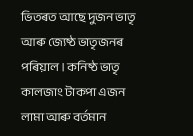ভিতৰত আছে দুজন ভাতৃ আৰু জ্যেষ্ঠ ভাতৃজনৰ পৰিয়াল । কনিষ্ঠ ভাতৃ কালজাং টাকপা এজন লামা আৰু বৰ্তমান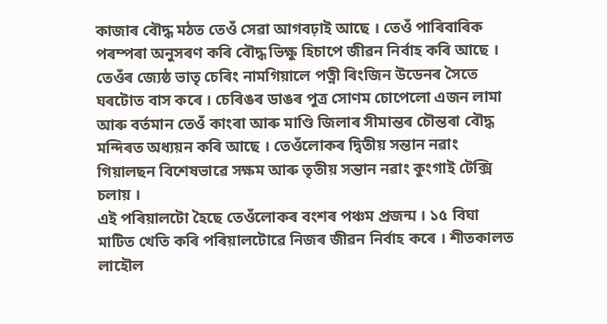কাজাৰ বৌদ্ধ মঠত তেওঁ সেৱা আগবঢ়াই আছে । তেওঁ পাৰিবাৰিক পৰম্পৰা অনুসৰণ কৰি বৌদ্ধ ভিক্ষু হিচাপে জীৱন নিৰ্বাহ কৰি আছে ।
তেওঁৰ জ্যেষ্ঠ ভাতৃ চেৰিং নামগিয়ালে পত্নী ৰিংজিন উডেনৰ সৈতে ঘৰটোত বাস কৰে । চেৰিঙৰ ডাঙৰ পুত্ৰ সোণম চোপেলো এজন লামা আৰু বৰ্তমান তেওঁ কাংৰা আৰু মাণ্ডি জিলাৰ সীমান্তৰ চৌন্তৰা বৌদ্ধ মন্দিৰত অধ্যয়ন কৰি আছে । তেওঁলোকৰ দ্বিতীয় সন্তান নৱাং গিয়ালছন বিশেষভাৱে সক্ষম আৰু তৃতীয় সন্তান নৱাং কুংগাই টেক্সি চলায় ।
এই পৰিয়ালটো হৈছে তেওঁলোকৰ বংশৰ পঞ্চম প্ৰজন্ম । ১৫ বিঘা মাটিত খেতি কৰি পৰিয়ালটোৱে নিজৰ জীৱন নিৰ্বাহ কৰে । শীতকালত লাহৌল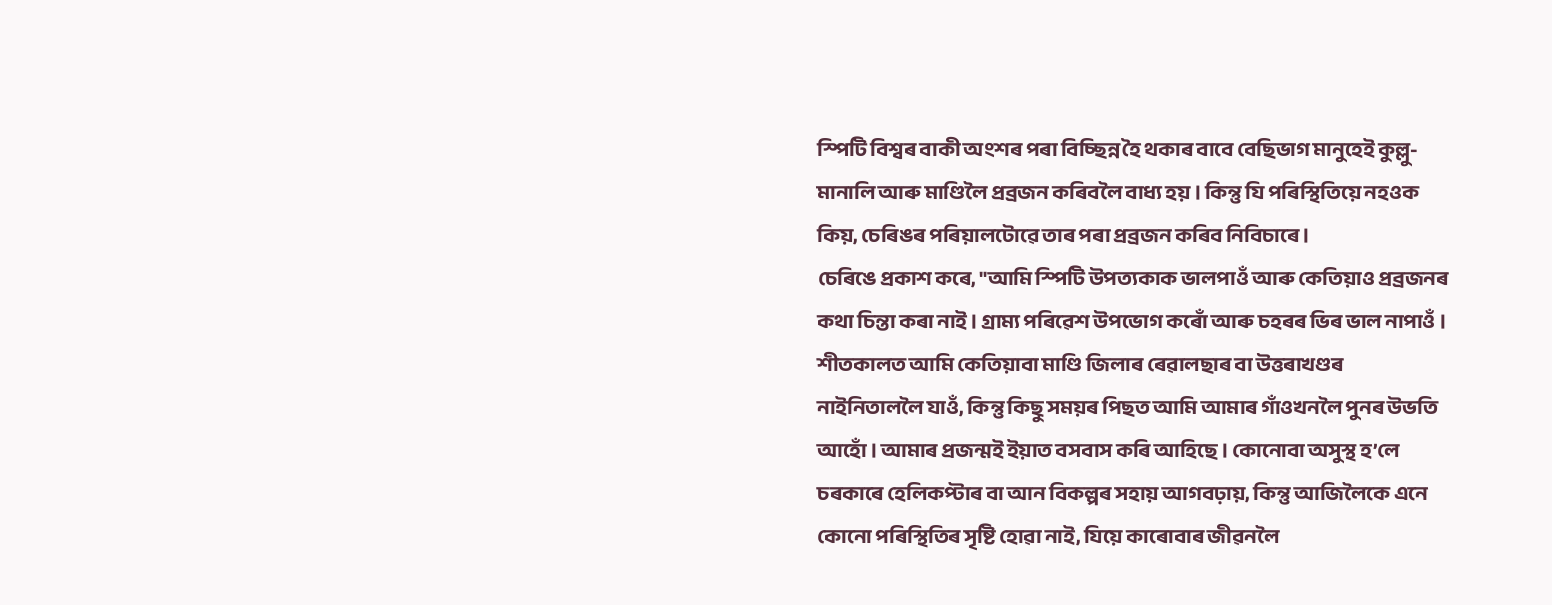স্পিটি বিশ্বৰ বাকী অংশৰ পৰা বিচ্ছিন্ন হৈ থকাৰ বাবে বেছিভাগ মানুহেই কুল্লু-মানালি আৰু মাণ্ডিলৈ প্ৰব্ৰজন কৰিবলৈ বাধ্য হয় । কিন্তু যি পৰিস্থিতিয়ে নহওক কিয়, চেৰিঙৰ পৰিয়ালটোৱে তাৰ পৰা প্ৰব্ৰজন কৰিব নিবিচাৰে ।
চেৰিঙে প্ৰকাশ কৰে, "আমি স্পিটি উপত্যকাক ভালপাওঁ আৰু কেতিয়াও প্ৰব্ৰজনৰ কথা চিন্তা কৰা নাই । গ্ৰাম্য পৰিৱেশ উপভোগ কৰোঁ আৰু চহৰৰ ভিৰ ভাল নাপাওঁ । শীতকালত আমি কেতিয়াবা মাণ্ডি জিলাৰ ৰেৱালছাৰ বা উত্তৰাখণ্ডৰ নাইনিতাললৈ যাওঁ, কিন্তু কিছু সময়ৰ পিছত আমি আমাৰ গাঁওখনলৈ পুনৰ উভতি আহোঁ । আমাৰ প্ৰজন্মই ইয়াত বসবাস কৰি আহিছে । কোনোবা অসুস্থ হ’লে চৰকাৰে হেলিকপ্টাৰ বা আন বিকল্পৰ সহায় আগবঢ়ায়, কিন্তু আজিলৈকে এনে কোনো পৰিস্থিতিৰ সৃষ্টি হোৱা নাই, যিয়ে কাৰোবাৰ জীৱনলৈ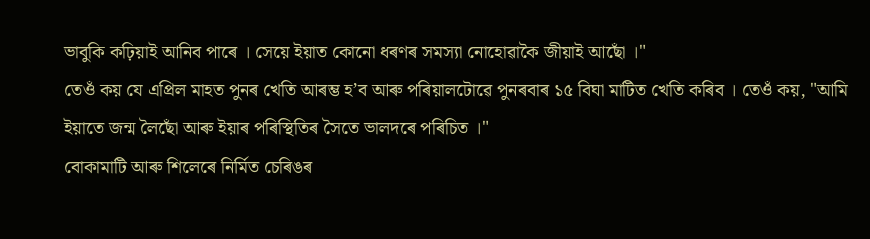ভাবুকি কঢ়িয়াই আনিব পাৰে । সেয়ে ইয়াত কোনো ধৰণৰ সমস্যা নোহোৱাকৈ জীয়াই আছোঁ ।"
তেওঁ কয় যে এপ্ৰিল মাহত পুনৰ খেতি আৰম্ভ হ’ব আৰু পৰিয়ালটোৱে পুনৰবাৰ ১৫ বিঘা মাটিত খেতি কৰিব । তেওঁ কয়, "আমি ইয়াতে জন্ম লৈছোঁ আৰু ইয়াৰ পৰিস্থিতিৰ সৈতে ভালদৰে পৰিচিত ।"
বোকামাটি আৰু শিলেৰে নিৰ্মিত চেৰিঙৰ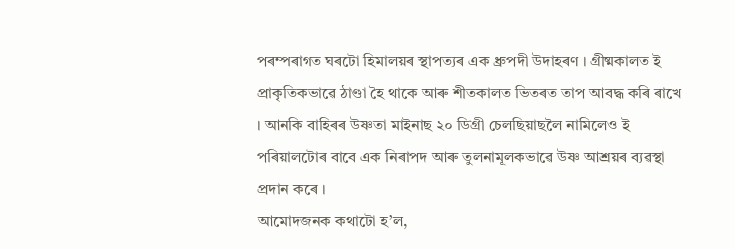পৰম্পৰাগত ঘৰটো হিমালয়ৰ স্থাপত্যৰ এক ধ্ৰুপদী উদাহৰণ । গ্ৰীষ্মকালত ই প্ৰাকৃতিকভাৱে ঠাণ্ডা হৈ থাকে আৰু শীতকালত ভিতৰত তাপ আবদ্ধ কৰি ৰাখে । আনকি বাহিৰৰ উষ্ণতা মাইনাছ ২০ ডিগ্ৰী চেলছিয়াছলৈ নামিলেও ই পৰিয়ালটোৰ বাবে এক নিৰাপদ আৰু তুলনামূলকভাৱে উষ্ণ আশ্ৰয়ৰ ব্যৱস্থা প্ৰদান কৰে ।
আমোদজনক কথাটো হ’ল,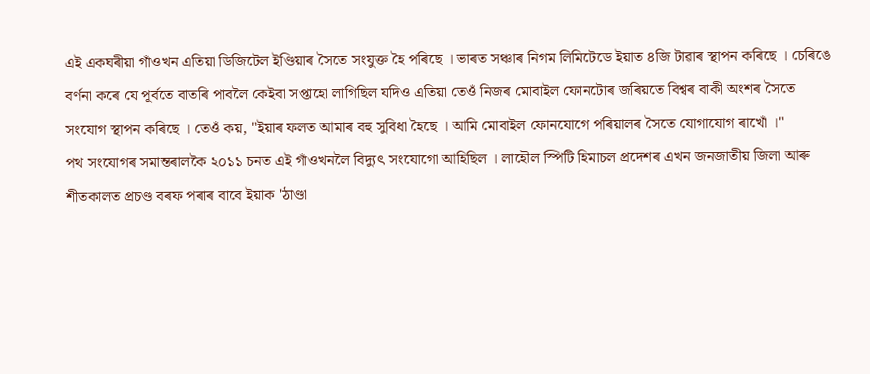এই একঘৰীয়া গাঁওখন এতিয়া ডিজিটেল ইণ্ডিয়াৰ সৈতে সংযুক্ত হৈ পৰিছে । ভাৰত সঞ্চাৰ নিগম লিমিটেডে ইয়াত ৪জি টাৱাৰ স্থাপন কৰিছে । চেৰিঙে বৰ্ণনা কৰে যে পূৰ্বতে বাতৰি পাবলৈ কেইবা সপ্তাহো লাগিছিল যদিও এতিয়া তেওঁ নিজৰ মোবাইল ফোনটোৰ জৰিয়তে বিশ্বৰ বাকী অংশৰ সৈতে সংযোগ স্থাপন কৰিছে । তেওঁ কয়, "ইয়াৰ ফলত আমাৰ বহু সুবিধা হৈছে । আমি মোবাইল ফোনযোগে পৰিয়ালৰ সৈতে যোগাযোগ ৰাখোঁ ।"
পথ সংযোগৰ সমান্তৰালকৈ ২০১১ চনত এই গাঁওখনলৈ বিদ্যুৎ সংযোগো আহিছিল । লাহৌল স্পিটি হিমাচল প্ৰদেশৰ এখন জনজাতীয় জিলা আৰু শীতকালত প্ৰচণ্ড বৰফ পৰাৰ বাবে ইয়াক 'ঠাণ্ডা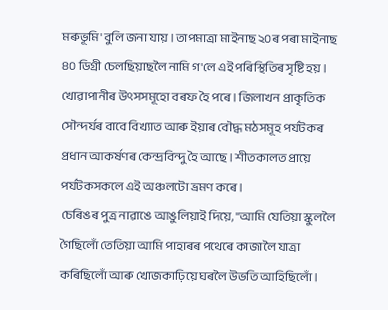মৰুভূমি' বুলি জনা যায় । তাপমাত্ৰা মাইনাছ ২০ৰ পৰা মাইনাছ ৪০ ডিগ্ৰী চেলছিয়াছলৈ নামি গ'লে এই পৰিস্থিতিৰ সৃষ্টি হয় । খোৱাপানীৰ উৎসসমূহো বৰফ হৈ পৰে । জিলাখন প্ৰাকৃতিক সৌন্দৰ্যৰ বাবে বিখ্যাত আৰু ইয়াৰ বৌদ্ধ মঠসমূহ পৰ্যটকৰ প্ৰধান আকৰ্ষণৰ কেন্দ্ৰবিন্দু হৈ আছে । শীতকালত প্ৰায়ে পৰ্যটকসকলে এই অঞ্চলটো ভ্ৰমণ কৰে ।
চেৰিঙৰ পুত্ৰ নাৱাঙে আঙুলিয়াই দিয়ে, "আমি যেতিয়া স্কুললৈ গৈছিলোঁ তেতিয়া আমি পাহাৰৰ পথেৰে কাজালৈ যাত্ৰা কৰিছিলোঁ আৰু খোজকাঢ়িয়ে ঘৰলৈ উভতি আহিছিলোঁ ।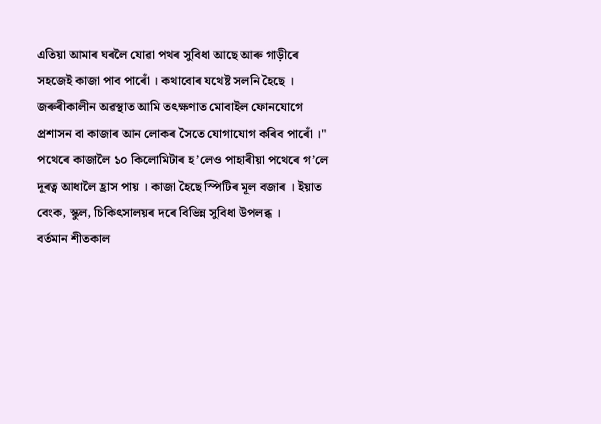এতিয়া আমাৰ ঘৰলৈ যোৱা পথৰ সুবিধা আছে আৰু গাড়ীৰে সহজেই কাজা পাব পাৰোঁ । কথাবোৰ যথেষ্ট সলনি হৈছে । জৰুৰীকালীন অৱস্থাত আমি তৎক্ষণাত মোবাইল ফোনযোগে প্ৰশাসন বা কাজাৰ আন লোকৰ সৈতে যোগাযোগ কৰিব পাৰোঁ ।"
পথেৰে কাজালৈ ১০ কিলোমিটাৰ হ’লেও পাহাৰীয়া পথেৰে গ’লে দূৰত্ব আধালৈ হ্ৰাস পায় । কাজা হৈছে স্পিটিৰ মূল বজাৰ । ইয়াত বেংক, স্কুল, চিকিৎসালয়ৰ দৰে বিভিন্ন সুবিধা উপলব্ধ ।
বৰ্তমান শীতকাল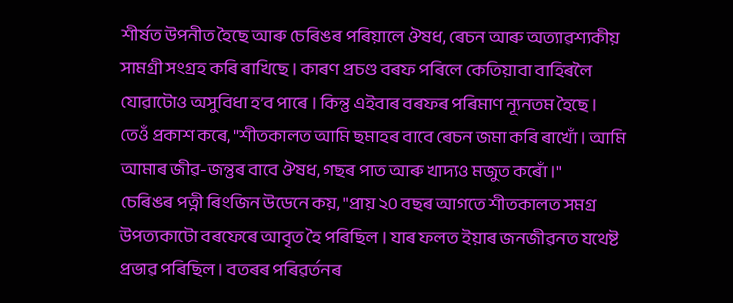শীৰ্ষত উপনীত হৈছে আৰু চেৰিঙৰ পৰিয়ালে ঔষধ, ৰেচন আৰু অত্যাৱশ্যকীয় সামগ্ৰী সংগ্ৰহ কৰি ৰাখিছে । কাৰণ প্ৰচণ্ড বৰফ পৰিলে কেতিয়াবা বাহিৰলৈ যোৱাটোও অসুবিধা হ’ব পাৰে । কিন্তু এইবাৰ বৰফৰ পৰিমাণ ন্যূনতম হৈছে ।
তেওঁ প্ৰকাশ কৰে, "শীতকালত আমি ছমাহৰ বাবে ৰেচন জমা কৰি ৰাখোঁ । আমি আমাৰ জীৱ-জন্তুৰ বাবে ঔষধ, গছৰ পাত আৰু খাদ্যও মজুত কৰোঁ ।"
চেৰিঙৰ পত্নী ৰিংজিন উডেনে কয়, "প্ৰায় ২০ বছৰ আগতে শীতকালত সমগ্ৰ উপত্যকাটো বৰফেৰে আবৃত হৈ পৰিছিল । যাৰ ফলত ইয়াৰ জনজীৱনত যথেষ্ট প্ৰভাৱ পৰিছিল । বতৰৰ পৰিৱৰ্তনৰ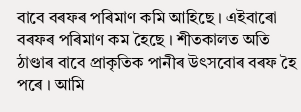বাবে বৰফৰ পৰিমাণ কমি আহিছে । এইবাৰো বৰফৰ পৰিমাণ কম হৈছে । শীতকালত অতি ঠাণ্ডাৰ বাবে প্ৰাকৃতিক পানীৰ উৎসবোৰ বৰফ হৈ পৰে । আমি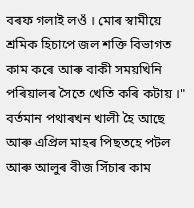বৰফ গলাই লওঁ । মোৰ স্বামীয়ে শ্ৰমিক হিচাপে জল শক্তি বিভাগত কাম কৰে আৰু বাকী সময়খিনি পৰিয়ালৰ সৈতে খেতি কৰি কটায় ।"
বৰ্তমান পথাৰখন খালী হৈ আছে আৰু এপ্ৰিল মাহৰ পিছতহে পটল আৰু আলুৰ বীজ সিঁচাৰ কাম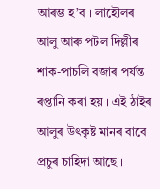আৰম্ভ হ’ব । লাহৌলৰ আলু আৰু পটল দিল্লীৰ শাক-পাচলি বজাৰ পৰ্যন্ত ৰপ্তানি কৰা হয় । এই ঠাইৰ আলুৰ উৎকৃষ্ট মানৰ বাবে প্ৰচুৰ চাহিদা আছে ।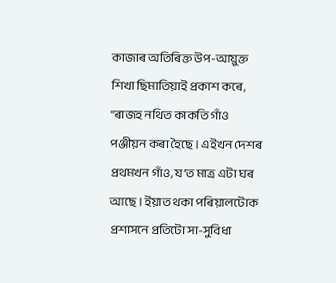কাজাৰ অতিৰিক্ত উপ-আয়ুক্ত শিখা ছিমাতিয়াই প্ৰকাশ কৰে, "ৰাজহ নথিত কাকতি গাঁও পঞ্জীয়ন কৰা হৈছে । এইখন দেশৰ প্ৰথমখন গাঁও, য’ত মাত্ৰ এটা ঘৰ আছে । ইয়াত থকা পৰিয়ালটোক প্ৰশাসনে প্ৰতিটো সা-সুবিধা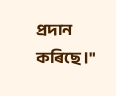প্ৰদান কৰিছে ।"